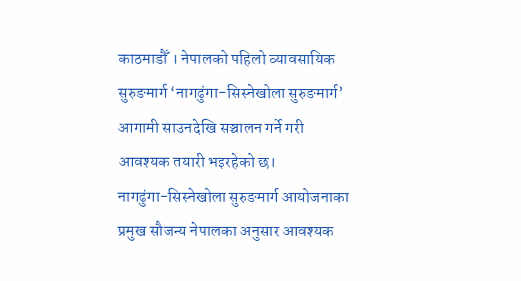काठमाडौँ । नेपालको पहिलो व्यावसायिक सुरुङमार्ग ‘नागढुंगा-सिस्नेखोला सुरुङमार्ग’ आगामी साउनदेखि सञ्चालन गर्ने गरी आवश्यक तयारी भइरहेको छ।
नागढुंगा-सिस्नेखोला सुरुङमार्ग आयोजनाका प्रमुख सौजन्य नेपालका अनुसार आवश्यक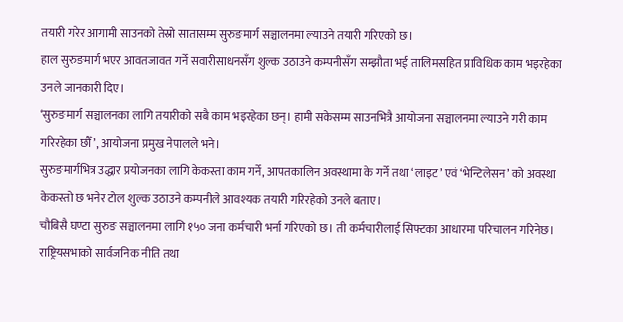तयारी गरेर आगामी साउनको तेस्रो सातासम्म सुरुङमार्ग सञ्चालनमा ल्याउने तयारी गरिएको छ।
हाल सुरुङमार्ग भएर आवतजावत गर्ने सवारीसाधनसँग शुल्क उठाउने कम्पनीसँग सम्झौता भई तालिमसहित प्राविधिक काम भइरहेका उनले जानकारी दिए।
‘सुरुङमार्ग सञ्चालनका लागि तयारीको सबै काम भइरहेका छन्। हामी सकेसम्म साउनभित्रै आयोजना सञ्चालनमा ल्याउने गरी काम गरिरहेका छौँ’, आयोजना प्रमुख नेपालले भने।
सुरुङमार्गभित्र उद्धार प्रयोजनका लागि केकस्ता काम गर्ने, आपतकालिन अवस्थामा के गर्ने तथा ‘लाइट’ एवं ‘भेन्टिलेसन’ को अवस्था केकस्तो छ भनेर टोल शुल्क उठाउने कम्पनीले आवश्यक तयारी गरिरहेको उनले बताए।
चौबिसै घण्टा सुरुङ सञ्चालनमा लागि १५० जना कर्मचारी भर्ना गरिएको छ। ती कर्मचारीलाई सिफ्टका आधारमा परिचालन गरिनेछ। राष्ट्रियसभाको सार्वजनिक नीति तथा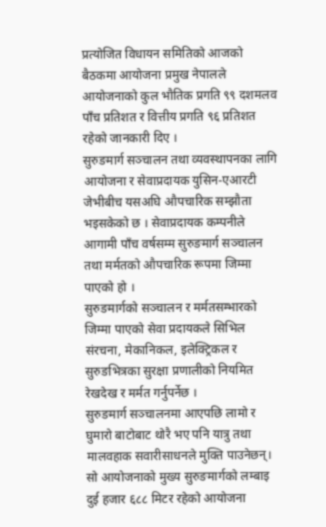प्रत्योजित विधायन समितिको आजको बैठकमा आयोजना प्रमुख नेपालले आयोजनाको कुल भौतिक प्रगति ९९ दशमलव पाँच प्रतिशत र वित्तीय प्रगति ९६ प्रतिशत रहेको जानकारी दिए ।
सुरुङमार्ग सञ्चालन तथा व्यवस्थापनका लागि आयोजना र सेवाप्रदायक युसिन-एआरटी जेभीबीच यसअघि औपचारिक सम्झौता भइसकेको छ । सेवाप्रदायक कम्पनीले आगामी पाँच वर्षसम्म सुरुङमार्ग सञ्चालन तथा मर्मतको औपचारिक रूपमा जिम्मा पाएको हो ।
सुरुङमार्गको सञ्चालन र मर्मतसम्भारको जिम्मा पाएको सेवा प्रदायकले सिभिल संरचना, मेकानिकल, इलेक्ट्रिकल र सुरुङभित्रका सुरक्षा प्रणालीको नियमित रेखदेख र मर्मत गर्नुपर्नेछ ।
सुरुङमार्ग सञ्चालनमा आएपछि लामो र घुमारो बाटोबाट थोरै भए पनि यात्रु तथा मालवहाक सवारीसाधनले मुक्ति पाउनेछन्। सो आयोजनाको मुख्य सुरुङमार्गको लम्बाइ दुई हजार ६८८ मिटर रहेको आयोजना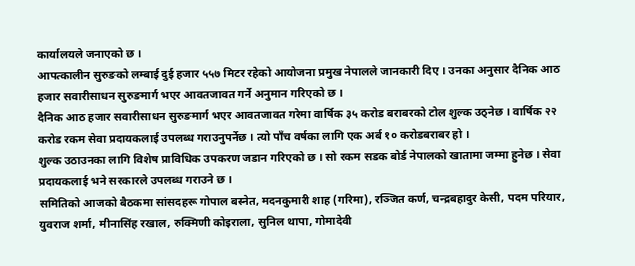कार्यालयले जनाएको छ ।
आपत्कालीन सुरुङको लम्बाई दुई हजार ५५७ मिटर रहेको आयोजना प्रमुख नेपालले जानकारी दिए । उनका अनुसार दैनिक आठ हजार सवारीसाधन सुरुङमार्ग भएर आवतजावत गर्ने अनुमान गरिएको छ ।
दैनिक आठ हजार सवारीसाधन सुरुङमार्ग भएर आवतजावत गरेमा वार्षिक ३५ करोड बराबरको टोल शुल्क उठ्नेछ । वार्षिक २२ करोड रकम सेवा प्रदायकलाई उपलब्ध गराउनुपर्नेछ । त्यो पाँच वर्षका लागि एक अर्ब १० करोडबराबर हो ।
शुल्क उठाउनका लागि विशेष प्राविधिक उपकरण जडान गरिएको छ । सो रकम सडक बोर्ड नेपालको खातामा जम्मा हुनेछ । सेवा प्रदायकलाई भने सरकारले उपलब्ध गराउने छ ।
समितिको आजको बैठकमा सांसदहरू गोपाल बस्नेत, मदनकुमारी शाह (गरिमा), रञ्जित कर्ण, चन्द्रबहादुर केसी, पदम परियार, युवराज शर्मा, मीनासिंह रखाल, रुक्मिणी कोइराला, सुनिल थापा, गोमादेवी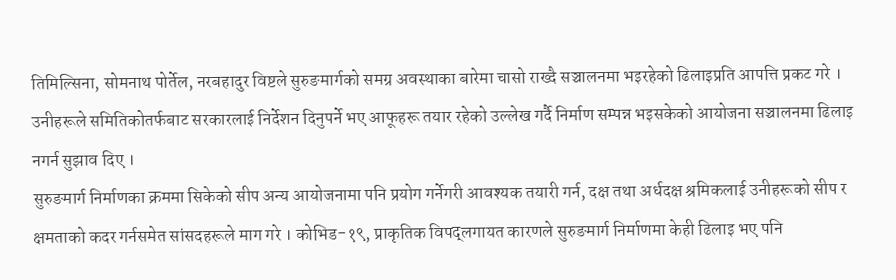तिमिल्सिना, सोमनाथ पोर्तेल, नरबहादुर विष्टले सुरुङमार्गको समग्र अवस्थाका बारेमा चासो राख्दै सञ्चालनमा भइरहेको ढिलाइप्रति आपत्ति प्रकट गरे ।
उनीहरूले समितिकोतर्फबाट सरकारलाई निर्देशन दिनुपर्ने भए आफूहरू तयार रहेको उल्लेख गर्दै निर्माण सम्पन्न भइसकेको आयोजना सञ्चालनमा ढिलाइ नगर्न सुझाव दिए ।
सुरुङमार्ग निर्माणका क्रममा सिकेको सीप अन्य आयोजनामा पनि प्रयोग गर्नेगरी आवश्यक तयारी गर्न, दक्ष तथा अर्धदक्ष श्रमिकलाई उनीहरूको सीप र क्षमताको कदर गर्नसमेत सांसदहरूले माग गरे । कोभिड-१९, प्राकृतिक विपद्लगायत कारणले सुरुङमार्ग निर्माणमा केही ढिलाइ भए पनि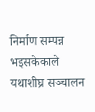निर्माण सम्पन्न भइसकेकाले यथाशीघ्र सञ्चालन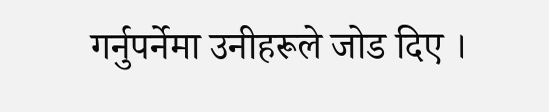गर्नुपर्नेमा उनीहरूले जोड दिए ।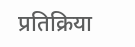प्रतिक्रिया